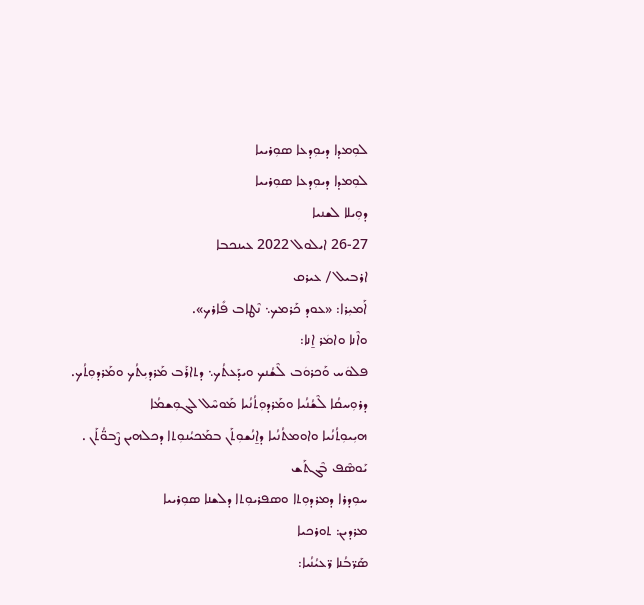ܠܘܼܡܕܐ ܕܝܘܼܕܥܐ ܣܘܼܪܝܝܐ
ܠܘܼܡܕܐ ܕܝܘܼܕܥܐ ܣܘܼܪܝܝܐ
ܕܘܼܝܠܐ ܠܫܢܝܐ
26-27 ܐܝܠܘܠ 2022 ܥܝܢܟܒܐ
ܐܪܒܝܠ / ܥܝܪܩ
ܐܰܡܝܼܪܐ: «ܥܘܕ ܟܰܪܡܟ܆ ܢܶܛܐܒ ܦܺܐܪܟ».
ܘܐܶܢܐ ܘܐܡܿܪ ܐ̱ܢܐ:
ܦܠܘܿܚ ܘܰܟܪܘܿܒ ܠܶܫܳܢܟ ܘܝܕܰܥܬܳܟ܆ ܕܬܐܪܰܒ ܡܰܪܕܝܼܬܳܟ ܘܡܰܪܕܘܼܬܳܟ.
ܕܪܘܼܚܩܳܐ ܠܶܫܳܢܳܝܐ ܘܡܰܪܕܘܼܬܳܢܳܝܐ ܡܰܘܚܶܠ ܠܓܘܼܫܡܳܐ
ܗܝܼܝܘܼܬܳܢܳܝܐ ܘܐܘܡܬܳܢܳܝܐ ܕܐ̱ܢܳܫܘܼܬܰܢ ܒܡܰܟܝܳܢܘܼܬܐ ܕܟܠܗܝܢ ܨܶܒܘ̈ܳܬܰܢ .
ܝܰܘܣܶܦ ܒܶܓܬܰܫ
ܚܘܼܕܪܐ ܕܡܪܕܘܼܬܐ ܘܣܦܪܝܘܼܬܐ ܕܠܫܢܐ ܣܘܼܪܝܝܐ
ܡܪܕܝܢ: ܬܘܪܟܝܐ
ܣܰܪ̈ܒܳܢܐ ܪ̈ܥܝܳܢܳܝܐ: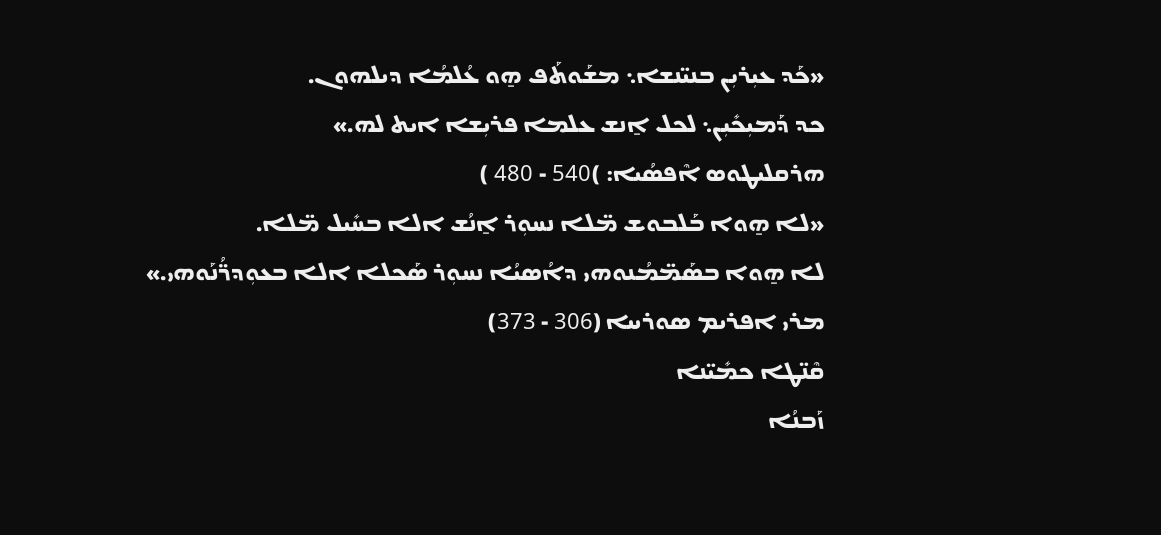«ܟܰܕ ܥܝܼܪܝܼܢ ܒܢܝ̈ܢܫܐ܆ ܡܫܰܘܬܰܦ ܗ̱ܘ ܥܳܠܡܳܐ ܕܝܠܗܘܢ.
ܟܕ ܕܰܡܝܼܟܺܝܼܢ܆ ܠܟܠ ܐ̱ܢܫ ܥܠܡܐ ܦܪܝܼܫܐ ܐܝܬ ܠܗ.»
ܗܪܩܠܝܛܘܣ ܐܶܦܣܳܝܐ: )540 - 480 )
«ܠܐ ܗ̱ܘܐ ܒܰܠܒܘܫ ܡ̈ܠܐ ܢܚܘܼܪ ܐ̱ܢܳܫ ܐܠܐ ܒܚܺܝܠ ܡ̈ܠܐ.
ܠܐ ܗ̱ܘܐ ܒܣܰܡ̈ܡܳܢܘܗܝ ܕܐܳܣܝܳܐ ܢܚܘܼܪ ܣܰܟܠܐ ܐܠܐ ܒܥܘܼܕܪ̈ܳܢܰܘܗܝ.»
ܡܪܝ ܐܦܪܝܡ ܣܘܪܝܝܐ (306 - 373)
ܩܶܢ̈ܛܐ ܟܡܺܝ̈ܢܐ
ܙܰܒܢܳܐ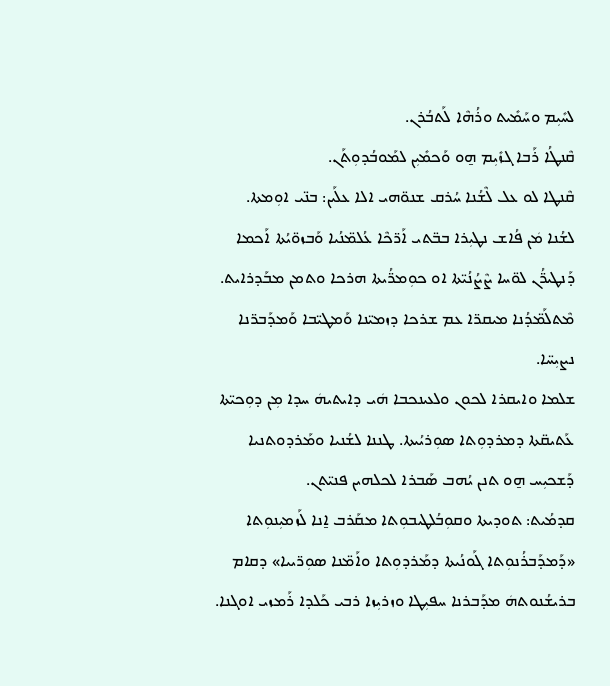ܠܚܺܝܼܡ ܘܚܰܡܺܝܬ ܘܪܳܗܶܐ ܠܰܬܒܳܪܢ.
ܩܶܢܛܳܐ ܪܰܒܐ ܓܙܺܝܼܡ ܗ̱ܘ ܘܰܟܡܺܝܼܢ ܠܡܰܘܒܳܕܘܼܬܰܢ.
ܩܶܢܛܐ ܠܘ ܥܠ ܠܶܫܳܢܐ ܚܳܪܩ ܫܢܘ̈ܗܝ ܐܠܐ ܥܠܰܝܢ: ܒܢ̈ܝ ܐܘܼܡܬܐ.
ܠܫܳܢܐ ܡܿܢ ܦܳܐܫ ܢܛܝܼܪܐ ܒܒ̈ܬܝ ܐܰܪ̈ܟܶܐ ܥܳܠܡ̈ܢܳܝܐ ܘܰܒܙܘ̈ܝܳܬܐ ܐܰܟܡܐ ܕܰܢܛܝܪ̈ܳܢ ܠܘ̈ܚܐ ܨܶܨܳܢܳܝ̈ܬܐ ܐܘ ܟܘܼܡܪ̈ܳܝܬܐ ܗܪܟܐ ܘܬܡܢ ܡܒܰܕܪܐܝܬ.
ܡܶܬܠܰܡ̈ܕܳܢܐ ܡܝܩܪ̈ܐ ܥܡ ܫܪܟܐ ܕܙܡܝ̈ܢܐ ܘܰܡܛܝ̈ܒܐ ܘܰܡܕܰܒܪ̈ܢܐ ܢܨܝܼܚ̈ܐ.
ܫܠܡܐ ܘܐܝܩܪܐ ܠܟܘܢ ܘܠܥܝܢܟܒܐ ܗܿܝ ܕܐܝܬܝܗܿ ܚܕܐ ܡܼܢ ܕܘܼܟܝ̈ܬܐ ܥܰܬܝܩ̈ܬܐ ܕܡܪܕܘܼܬܐ ܣܘܼܪܝܳܝܬܐ. ܛܢܢܐ ܠܫܳܢܝܐ ܘܡܰܪܕܘܬܢܝܐ ܕܰܫܟܝܼܚ ܗ̱ܘ ܬܢܢ ܝܳܗܒ ܣܰܒܪܐ ܠܟܠܗܝܢ ܦܢܝ̈ܬܢ.
ܩܕܡܳܝܬ: ܬܘܕܝܬܐ ܘܩܘܼܒܳܠܛܝܒܘܼܬܐ ܡܩܰܪܒ ܐ̱ܢܐ ܠܰܙܡܝܼܢܘܼܬܐ «ܕܰܡܕܰܒܪܳܢܘܼܬܐ ܓܰܘܢܳܝܬܐ ܕܡܰܪܕܘܼܬܐ ܘܐܰܡ̈ܢܐ ܣܘܼܪ̈ܝܝܐ» ܕܩܐܡ ܒܪܝܫܳܢܘܬܗܿ ܡܕܰܒܪܢܐ ܚܦܝܼܛܐ ܘܙܪܝܼܙܐ ܪܒܝ ܟܰܠܕܐ ܪܰܡܙܝ ܐܘܓܢܐ.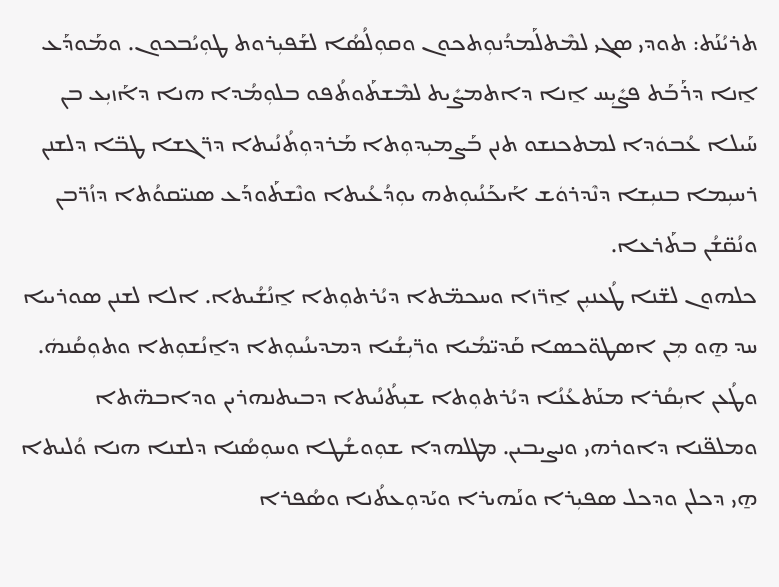ܬܪܝܳܢܰܬ: ܬܘܕܝ ܣܓܝ ܠܡܶܬܠܰܡܕܳܢܘܼܬܟܘܢ ܘܩܘܼܠܳܣܳܐ ܠܫܰܦܝܼܪܘܬ ܛܘܼܝܳܒܟܘܢ. ܘܡܰܘܕܰܥ ܐ̱ܢܐ ܕܪܰܒܰܬ ܦܨܺܝܼܚ ܐ̱ܢܐ ܕܐܬܡܨܺܝܬ ܠܡܶܫܬܰܘܬܳܦܘ ܒܠܘܼܡܳܕܐ ܗܢܐ ܕܐܰܙܝܼܥ ܒܢ ܚܰܝܠܐ ܥܳܒܘܿܕܐ ܠܡܬܟܢܫܘ ܬܢܢ ܒܰܨܡܝܼܕܘܼܬܐ ܡܰܪܕܘܼܬܳܢܳܝܬܐ ܕܪ̈ܓܫܐ ܛܒ̈ܐ ܕܠܫܢܢ ܪܚܝܼܡܐ ܒܢܝܼܫܐ ܕܢܶܕܪܘܿܫ ܐܰܝܟܰܢܳܝܘܼܬܗ ܝܘܼܕܳܥܳܝܬܐ ܘܢܶܫܬܰܘܕܰܥ ܣܢܝ̈ܩܘܳܬܐ ܕܙܳܪ̈ܒܢ ܘܢܳܩ̈ܫܳܢ ܒܬܰܪܥܐ.
ܟܠܗܘܢ ܠܫ̈ܢܐ ܛܳܥܢܝܼܢ ܐ̱ܪ̈ܙܐ ܘܚܟܡ̈ܬܐ ܕܝܳܪܬܘܼܬܐ ܐ̱ܢܳܫܳܝܬܐ. ܐܠܐ ܠܫܢܢ ܣܘܪܝܝܐ ܚܕ ܗ̱ܘ ܡܼܢ ܐܣܛܘ̈ܟܣܐ ܩܰܕܝ̈ܡܳܝܐ ܘܪ̈ܝܼܫܳܝܐ ܕܡܕܝܢܳܝܘܼܬܐ ܕܐ̱ܢܳܫܘܼܬܐ ܘܬܘܼܩܳܢܗܿ. ܘܛܳܥܢ ܐܝܼܩܳܪܐ ܡܢܰܬܥܳܢܳܐ ܕܝܳܪܬܘܼܬܐ ܫܝܼܬܳܢܳܝܬܐ ܕܒܝܬܢܗܪܝܢ ܘܕܐܒܗ̈ܬܐ ܘܡܠܦ̈ܢܐ ܕܐܘܪܗܝ ܘܢܨܝܒܝܢ. ܡܛܠܗܕܐ ܫܘܼܘܫܳܛܐ ܘܚܘܼܣܳܢܐ ܕܠܫܢܐ ܗܢܐ ܘܳܠܝܬܐ ܗ̱ܝ ܕܟܠܢ ܘܕܟܠ ܣܦܝܼܪܐ ܘܢܰܗܝܪܐ ܘܝܰܕܘܼܥܬܳܢܐ ܘܣܳܦܪܐ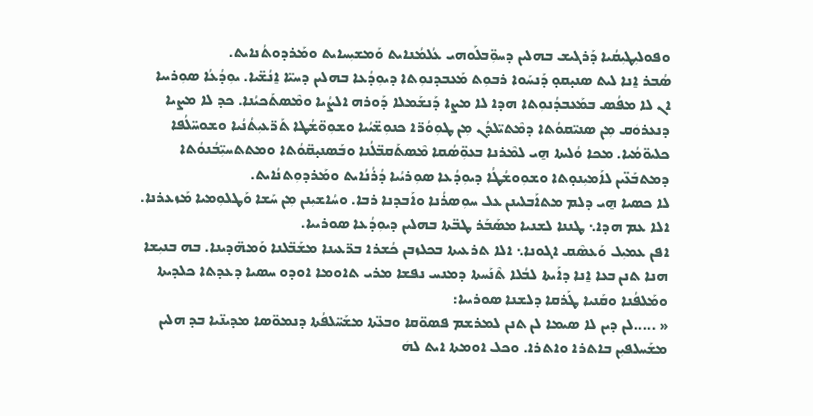ܘܦܘܠܝܼܛܝܼܩܳܝܐ ܕܰܪܓܝܫ ܒܗܠܝܢ ܕܚܘܼ̈ܒܠܰܘܗܝ ܥܳܠܡܳܢܐܝܬ ܘܰܡܫܝܼܚܐܝܬ ܘܡܰܪܕܘܬܳܢܐܝܬ.
ܣܳܒܪ ܐ̱ܢܐ ܠܝܬ ܣܢܝ̣ܩܘ̣ ܕܰܢܚܰܘܐ ܪܒܘܼܬ ܡܰܥܒܕܢܘܼܬܐ ܕܝܘܼܕܳܥܐ ܒܗܠܝܢ ܕܚܝ̈ܐ ܐ̱ܢܳܫ̈ܝܐ. ܝܘܼܕܳܥܳܐ ܣܘܼܪܝܝܐ ܐܢ ܠܐ ܡܦܳܣ ܒܡܰܥܒܕܳܢܘܼܬܐ ܗܕܐ ܠܐ ܡܨܐ ܕܰܢܫܰܡܠܐ ܕܰܘܪܗ ܐܠܨܳܝܐ ܘܡܶܣܬܰܟܝܳܢܐ. ܟܕ ܠܐ ܡܨܝܐ ܕܢܥܪܘܿܩ ܡܼܢ ܣܢܝ̈ܩܘܳܬܐ ܕܡܶܬܝ̈ܠܕܳܢ ܡܼܢ ܛܘܼܘܳܪ̈ܐ ܟܢܘܼܫ̈ܝܳܝܐ ܘܫܘܼܘ̈ܫܳܛܐ ܬܰܪ̈ܥܝܼܬܳܢܳܝܐ ܘܫܘܚ̈ܠܳܦܐ ܟܠܝܘ̈ܡܳܝܐ. ܡܟܐ ܘܳܠܝܬܐ ܗ̱ܝ ܠܡܶܪܢܐ ܒܥܘܼ̈ܣܳܩܐ ܡܶܣܬܰܩܒ̈ܠܳܢܐ ܘܒܰܣܢܝ̣ܩ̈ܘܳܬܐ ܘܡܬܬܚܝܼ̈ܒܳܢܘܳܬܐ ܕܡܬܒܰܥ̈ܝܢ ܠܐܰܡܝܼܢܘ̣ܬܐ ܘܫܘܼܘܫܳܛܳܐ ܕܝܘܼܕܳܥܐ ܣܘܼܪܝܳܝܐ ܕܳܪܳܢܳܐܝܬ ܘܡܰܪܕܘܼܬܢܳܐܝܬ.
ܠܐ ܟܣܝܐ ܗ̱ܝ ܕܠܡ ܡܬܐܰܒܠܝܢܢ ܥܠ ܚܘܼܣܪܳܢܐ ܘܐܰܒܕܢܐ ܪܒܐ. ܘܚܳܐܫܝܼܢܢ ܡܼܢ ܚܰܫܐ ܘܰܛܠܘܼܡܝܐ ܡܰܙܥܪܢܐ. ܐܠܐ ܥܡ ܗܕܐ܆ ܛܢܢܐ ܠܫܢܝܐ ܡܣܰܒܰܪ ܛܒ̈ܬܐ ܒܗܠܝܢ ܕܝܘܼܕܳܥܐ ܣܘܪܝܝܐ.
ܐܦܢ ܥܡܝܼܠ ܘܰܥܣܶܩ ܐܓܘܢܐ܆ ܐܠܐ ܬܪܥܝܬܐ ܒܟܠܙܒܢ ܟܳܫܪܐ ܒܪ̈ܥܝܢܐ ܡܫܰܒ̈ܠܢܐ ܘܰܡܗ̈ܕܝܢܐ. ܒܗ ܒܢܝܼܫܐ ܗܢܐ ܬܢܢ ܒܥܐ ܐ̱ܢܐ ܕܐܰܝܬܐ ܠܒܳܠܐ ܬܶܢܰܚܬܐ ܕܡܢܚ ܢܦܫܐ ܡܪܝ ܬܐܘܡܐ ܐܘܕܘ ܚܣܝܐ ܕܥܕܬܐ ܟܠܕܝܬܐ ܘܡܰܠܦܳܢܐ ܘܩܰܢܝܐ ܛܰܪܩܐ ܕܠܫܢܐ ܣܘܪܝܝܐ:
« .....ܠܢ ܕܝܢ ܠܐ ܣܝܡܐ ܠܢ ܬܢܢ ܠܡܪܫܡ ܦܣܘ̈ܩܐ ܘܒܥ̈ܬܐ ܡܫܰܚ̈ܠܦܳܬܐ ܕܢܡܘ̈ܣܐ ܡܕܝܢ̈ܝܐ ܒܕ ܗܠܝܢ ܡܫܰܚܠܦܝܼܢ ܒܐܬܪܐ ܘܐܬܪܐ. ܘܟܠ ܐܘܡܬܐ ܐܝܬ ܠܗܿ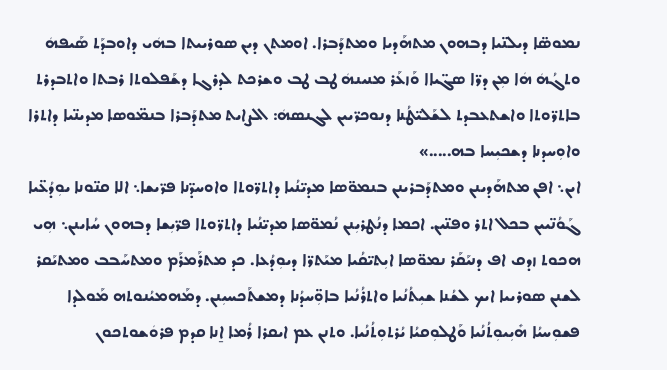ܢܡܘܣ̈ܐ ܕܝܠܢ̈ܝܐ ܕܒܗܘܢ ܡܬܗܰܕܝܐ ܘܡܬܕܰܒܪܐ. ܐܘܡܬܢ ܕܝܢ ܣܘܪܝܝܬܐ ܒܗܿܝ ܕܐܘܒܕܰܬ ܣܰܝܦܗܿ ܘܬܓܳܗܿ ܗܿܐ ܡܼܢ ܕܪ̈ܐ ܣܓ̈ܝܐܐ ܘܰܙܥܰܪ ܡܢܝܢܗܿ ܛܒ ܛܒ ܘܫܪܟܬ ܠܕܪܓܐ ܕܫܰܦܠܘܬܐ ܪܒܬܐ ܘܐܬܒܕܪܬ ܒܐܬܪ̈ܘܬܐ ܘܐܫܬܥܒܕܬ ܠܫܰܠܝ̈ܛܳܢܐ ܕܢܘܟܪ̈ܝܝܢ ܠܓܢܣܗܿ: ܐܠܨܐܝܬ ܡܬܕܰܒܪܐ ܒܢܡ̈ܘܣܐ ܡܕܝܢ̈ܝܐ ܕܐܬܪܐ ܘܐܘܼܚܕܢܐ ܕܫܟܝܼܚܐ ܒܗ.....»
ܐܝܢ܆ ܐܦܢ ܡܬܗܰܕܝܢܢ ܘܡܬܕܰܒܪܝܢܢ ܒܢܡܘ̈ܣܐ ܡܕܝ̈ܢܳܝܐ ܕܐܬܪ̈ܘܬܐ ܘܐܘܚܕ̈ܢܐ ܦܪ̈ܝܫܐ܆ ܐܠܐ ܩܢ̈ܘܢܐ ܝܘܼܕܳܥ̈ܝܐ ܓܰܘܳܢ̈ܝܝܢ ܒܟܠ ܐܬܪ ܘܦܢ̈ܝܢ. ܐܟܡܐ ܕܢܳܛܪܝܼܢܢ ܢܳܡܘ̈ܣܐ ܡܕܝ̈ܢܳܝܐ ܕܐܬܪ̈ܘܬܐ ܦܪ̈ܝܼܫܐ ܕܒܗܘܢ ܚܳܐܝܢܢ܆ ܗܼܝ ܗܟܘܬ ܙܕܩ ܐܦ ܕܢܝܰܩܰܪ ܢܡܘ̈ܣܐ ܐܝܼܬܝ̈ܩܳܝܐ ܡܝܰܬܪ̈ܐ ܕܝܘܼܕܳܥܐ. ܟܕ ܡܬܪܰܡܪܰܡ ܘܡܬܚܰܒܒ ܘܡܬܝܰܩܪ ܠܫܢܢ ܣܘܪܝܝܐ ܐܝܟ ܠܫܳܢܐ ܫܝܼܬܳܢܳܝܐ ܘܐܬܪܳܢܳܝܐ ܒܐܘܼ̈ܚܕܳܢܐ ܕܡܫܬܰܟܚܝܼܢܢ. ܕܡܰܗܡܝܳܢܘܬܗ ܡܰܘܠܕܐ ܦܫܘܼܚܝܳܐ ܗܺܝܼܝܘܼܬܳܢܳܝܐ ܘܰܛܠܘܼܩܝܳܐ ܝܳܪܬܘܼܬܳܢܳܝܐ. ܘܬܢܢ ܥܡ ܐܝܩܪܐ ܪܳܡܐ ܐ̱ܢܐ ܩܕܡ ܦܪܘܿܫܘܬܟܘܢ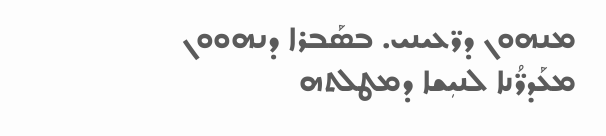ܡܢܗܘܢ ܕܪ̈ܥܝܢܝ. ܒܣܰܒܪܐ ܕܢܗܘܘܢ ܡܥܰܕܪ̈ܳܢܐ ܠܢܝܼܫܐ ܕܡܛܠܬܗ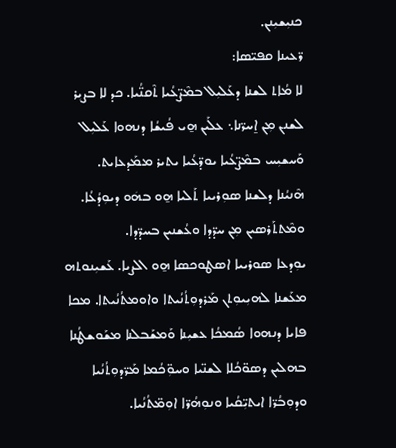ܟܢܝܼܫܝܼܢܢ.
ܪ̈ܥܝܢܐ ܩܦܝ̈ܣܐ:
ܠܐ ܡܳܐܬ ܠܫܢܐ ܕܥܰܠܝܼܠ ܒܡܶܨ̈ܥܳܝܐ ܬܶܩܢ̈ܳܝܐ. ܟܕ ܠܐ ܒܨܝܼܪ ܠܫܢܢ ܡܼܢ ܐ̱ܚܪ̈ܢܐ܆ ܥܠܰܝܢ ܗ̱ܝ ܦܳܝܫܳܐ ܕܢܗܘܐ ܥܰܠܝܼܠ ܘܰܚܫܝܼܚ ܒܡܶܨ̈ܥܳܝܐ ܝܘܕ̈ܥܳܝܐ ܝܬܝܪ ܡܡܰܕܥܐܝܬ.
ܗܶܢܝܳܢܐ ܕܠܫܢܐ ܣܘܼܪܝܝܐ ܬܰܠܝܐ ܗ̱ܘ ܒܗܿܘ ܕܝܘܼܕܳܥܳܐ. ܘܡܶܬܬܰܪܣܝܢ ܡܼܢ ܚܕ̈ܕܐ ܘܥܳܫܢܝܢ ܒܚܕ̈ܕܐ.
ܝܘܼܕܥܐ ܣܘܪܝܝܐ ܐܣܛܘܟܣܐ ܗ̱ܘ ܐܠܨܝܐ. ܥܰܫܝܼܢܘܬܗ ܡܥܰܫܢܐ ܠܗܝܼܝܘܼܬܢ ܡܰܪܕܘܼܬܳܢܳܝܬܐ ܘܐܘܡܬܳܢܳܝܬܐ. ܡܟܐ ܦܐܝܐ ܕܢܗܘܐ ܣܳܡܟܳܐ ܥܫܝܼܢܐ ܘܰܡܫܰܒܠܢܐ ܡܫܰܘܫܛܳܢܐ ܒܗܠܝܢ ܕܣܘ̈ܟܳܠܐ ܠܫܢ̈ܝܐ ܘܚܘܼ̈ܟܳܡܐ ܡܰܪ̈ܕܘܼܬܳܢܳܝܐ ܘܕܘܼܒܳܪ̈ܐ ܐܝܬܝܼ̈ܩܳܝܐ ܘܢܘܼܗܳܪ̈ܐ ܐܘܼܡ̈ܬܳܢܳܝܐ.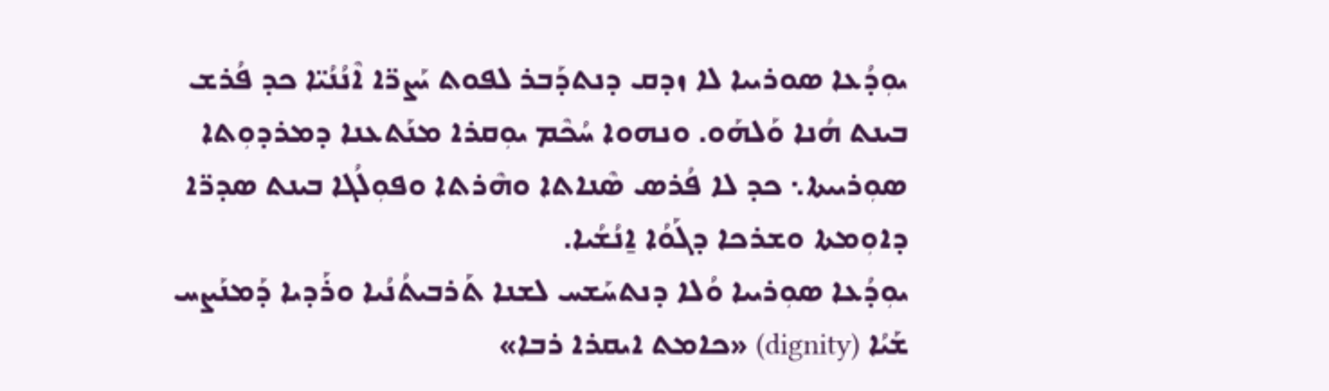ܝܘܼܕܳܥܐ ܣܘܪܝܝܐ ܠܐ ܙܕܩ ܕܢܬܕܰܒܪ ܠܦܘܬ ܝܰܨܪ̈ܐ ܐܶܢܳܢܳܝ̈ܐ ܟܕ ܦܳܪܫ ܒܝܢܬ ܗܳܢܐ ܘܰܠܗܰܘ. ܘܢܗܘܐ ܚܳܟܶܡ ܝܘܼܩܪܐ ܡܢܰܬܥܢܐ ܕܡܪܕܘܼܬܐ ܣܘܼܪܝܝܬܐ܆ ܟܕ ܠܐ ܦܳܪܣ ܣܶܢܐܬܐ ܘܗܶܪܬܐ ܘܦܘܼܠܳܓܐ ܒܝܢܬ ܣܕܪ̈ܐ ܕܐܘܼܡܬܐ ܘܫܪܟܐ ܕܓܰܘܳܐ ܐ̱ܢܳܫܳܝܐ.
ܝܘܼܕܳܥܐ ܣܘܼܪܝܝܐ ܘܳܠܐ ܕܢܬܚܰܫܚ ܠܫܢܐ ܬܰܪܒܝܬܳܢܳܝܐ ܘܪܰܕܝܐ ܕܰܡܢܰܨܚ ܫܰܝܳܐ (dignity) «ܟܐܡܬ ܐܝܩܪܐ ܪܒܐ»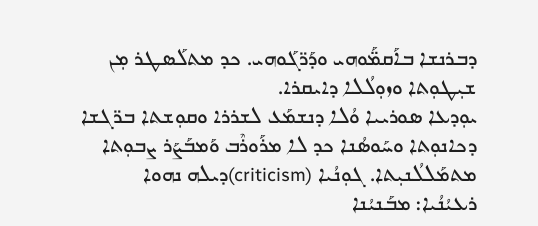ܕܒܪܢܫܐ ܒܐܰܩܡ̈ܰܘܗܝ ܘܕܰܪ̈ܓܰܘܗܝ. ܟܕ ܡܬܠܰܣܛܪ ܡܼܢ ܫܝܼܛܘܼܬܐ ܘܙܘܼܠܳܠܐ ܕܐܝܩܪܐ.
ܝܘܼܕܥܐ ܣܘܪܝܝܐ ܘܳܠܐ ܕܢܫܡܰܥ ܠܫܪܪܐ ܘܩܘܼܫܬܐ ܒܪ̈ܓܫܐ ܕܟܐܢܘܼܬܐ ܘܚܰܘܣܳܢܐ ܟܕ ܠܐ ܡܪܰܘܪܶܒ ܘܰܡܒܰܨܰܪ ܨܒܘܼܬܐ ܡܬܡܰܠܠܳܢܝܼܬܐ. ܓܘܼܢܳܝܐ (criticism)ܕܝܠܗ ܢܗܘܐ ܪܥܝܳܢܳܝܐ: ܡܒܰܢܝܳܢܐ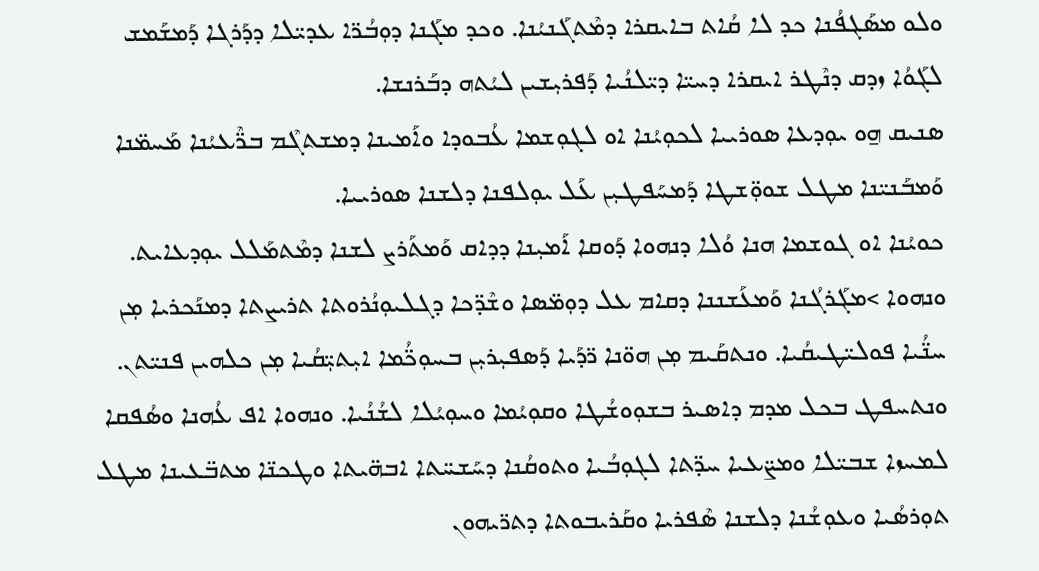ܘܠܘ ܡܣܰܓܦܳܢܐ ܟܕ ܠܐ ܩܳܐܬ ܒܐܝܩܪܐ ܕܡܶܬܓܰܢܝܳܢܐ. ܘܟܕ ܡܓܰܢܐ ܕܘܼܒܳܪ̈ܐ ܥܕܝ̈ܠܐ ܕܕܰܪܓܐ ܕܰܡܫܰܡܫ ܠܓܰܘܳܐ ܙܕܩ ܕܢܶܛܪ ܐܝܩܪܐ ܕܚܝ̈ܐ ܕܝ̈ܠܢܳܝܐ ܕܰܦܪܝܼܫܝܢ ܠܝܳܬܗ ܕܒܰܪܢܫܐ.
ܣܢܝܩ ܗ̱ܘ ܝܘܼܕܥܐ ܣܘܪܝܝܐ ܠܟܘܼܝܳܢܐ ܐܘ ܠܓܘܼܫܡܐ ܥܳܒܘܕܐ ܘܐܰܡܝܢܐ ܕܡܫܬܓܶܡ ܒܪ̈ܶܥܝܳܢܐ ܡܰܚܡ̈ܢܐ ܘܰܡܒܰܢܝ̈ܢܐ ܡܛܠ ܫܘܘܼ̈ܫܛܐ ܕܰܡܚܰܦܛܝܼܢ ܥܰܠ ܝܘܼܠܦܢܐ ܕܠܫܢܐ ܣܘܪܝܝܐ.
ܟܘܝܳܢܐ ܐܘ ܓܘܫܡܐ ܗܢܐ ܘܳܠܐ ܕܢܗܘܐ ܕܰܘܩܐ ܐܰܡܝܼܢܐ ܕܕܐܩ ܘܰܡܬܰܪܨ ܠܫܢܐ ܕܡܶܬܡܰܠܠ ܝܘܼܕܥܐܝܬ. ܘܢܗܘܐ >ܡܓܰܪܓܳܢܐ ܘܰܡܥܰܫܢܢܐ ܕܩܐܡ ܥܠ ܕܘܼܡ̈ܣܐ ܘܫܶܕ̈ܟܐ ܕܓܠܝܘܼܢܳܪܘܬܐ ܬܪܝܨܬܐ ܕܡܢܰܟܪܝܐ ܡܼܢ ܚܢ̈ܳܝܐ ܦܘܠܝ̈ܛܝܩܳܝܐ. ܘܢܬܩܰܝܡ ܡܼܢ ܗܘ̈ܢܐ ܪ̈ܕܰܝܐ ܕܰܣܦܝܼܪܝܼܢ ܒܚܘܼܟ̈ܳܡܐ ܐܝܼܬܝܼ̈ܩܳܝܐ ܡܼܢ ܟܠܗܝܢ ܦܢܝ̈ܬܢ. ܘܢܬܚܦܛ ܒܟܠ ܡܕܡ ܕܐܣܝܪ ܒܫܘܼܘܫܳܛܐ ܘܩܘܼܝܳܡܐ ܘܚܘܼܝܳܠܐ ܠܫܳܢܳܝܐ. ܘܢܗܘܐ ܐܦ ܥܳܗܢܐ ܘܣܳܦܩܐ ܠܡܚܙܐ ܫܒܝ̈ܠܐ ܘܡܨ̈ܥܝܐ ܚܕ̈ܬܐ ܠܓܘܼܒܳܝܐ ܘܬܘܩܳܢܐ ܕܚܰܫܚ̈ܬܐ ܐܒܗ̈ܝܬܐ ܘܛܟܢ̈ܐ ܡܬܒ̈ܥܝܢܐ ܡܛܠ ܬܘܼܪܣܳܝܐ ܘܥܘܼܫܳܢܐ ܕܠܫܢܐ ܣܶܦܪܝܐ ܘܩܰܪܝܒܘܬܐ ܕܬܪ̈ܝܗܘܢ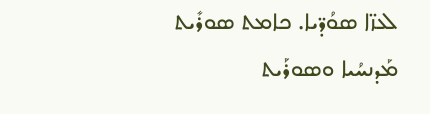ܠܥܙ̈ܐ ܣܘܳܕ̈ܝܐ. ܟܐܡܬ ܣܘܪܺܝܬ ܡܰܕܢܚܳܝܐ ܘܣܘܪܰܝܬ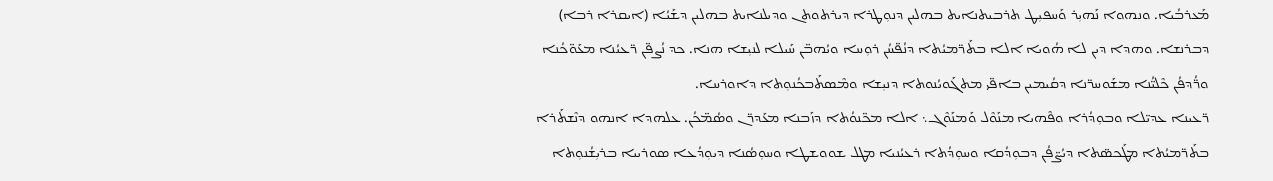ܡܰܥܪܒܳܝܐ. ܘܢܗܘܐ ܢܰܗܝܼܪ ܘܰܚܦܝܼܛ ܬܪܒܝܬܢܐܝܬ ܒܗܠܝܢ ܕܢܘܼܛܪܐ ܕܝܪܬܘܬܢ ܘܕܝܠܢܐܝܬ ܒܗܠܝܢ ܕܫܰܝܳܐ (ܐܝܩܪܐ ܪܒܐ) ܕܒܪܢܫܐ. ܘܗܕܐ ܕܝܢ ܠܐ ܗܳܘܝܐ ܐܠܐ ܒܬܰܪ̈ܡܝܳܬܐ ܕܢܳܦ̈ܚܳܢ ܪܘܼܚܐ ܘܝܳܗܒ̈ܢ ܚܰܝܠܐ ܠܢܝܼܫܐ ܗܢܐ. ܟܕ ܢܳܨܦ̈ܢ ܪ̈ܥܝܳܢܐ ܡܥܰܘ̈ܟܳܢܐ ܘܪ̈ܳܕܦܳܢ ܟܶܠܝ̈ܳܢܐ ܡܫܰܘܚܪ̈ܢܐ ܕܩܳܝܡܝܢ ܒܐܦ̈ܝ ܡܬܓܰܘܝܳܢܘܬܐ ܕܢܝܼܫܐ ܘܡܶܣܬܰܒܟܳܢܘܼܬܐ ܕܐܘܪܚܐ.
ܪ̈ܥܝܢܐ ܥܕܝ̈ܠܐ ܘܒܘܼܕܳܪܐ ܘܦܶܗܝܐ ܡܢܰܘܶܠ ܘܰܡܢܰܘܶܓ܆ ܐܠܐ ܡܟ̈ܢܘܳܬܐ ܕܙܰܒܢܐ ܡܥܰܕܪ̈ܢ ܘܣܳܡ̈ܟܳܢ. ܥܠܗܕܐ ܐܢܗܘ ܕܢܶܫܬܰܪܐ ܒܬܰܪ̈ܡܝܳܬܐ ܡܛܰܟܣ̈ܬܐ ܕܝܳܨ̈ܦܳܢ ܕܒܘܼܕܳܩܐ ܘܚܘܼܕܳܬܐ ܪܥܝܳܢܝܐ ܡܛܠ ܫܘܘܫܛܐ ܘܚܘܼܣܳܢܐ ܕܝܘܼܕܳܥܐ ܣܘܪܝܝܐ ܒܪܝܼܫܳܢܘܼܬܐ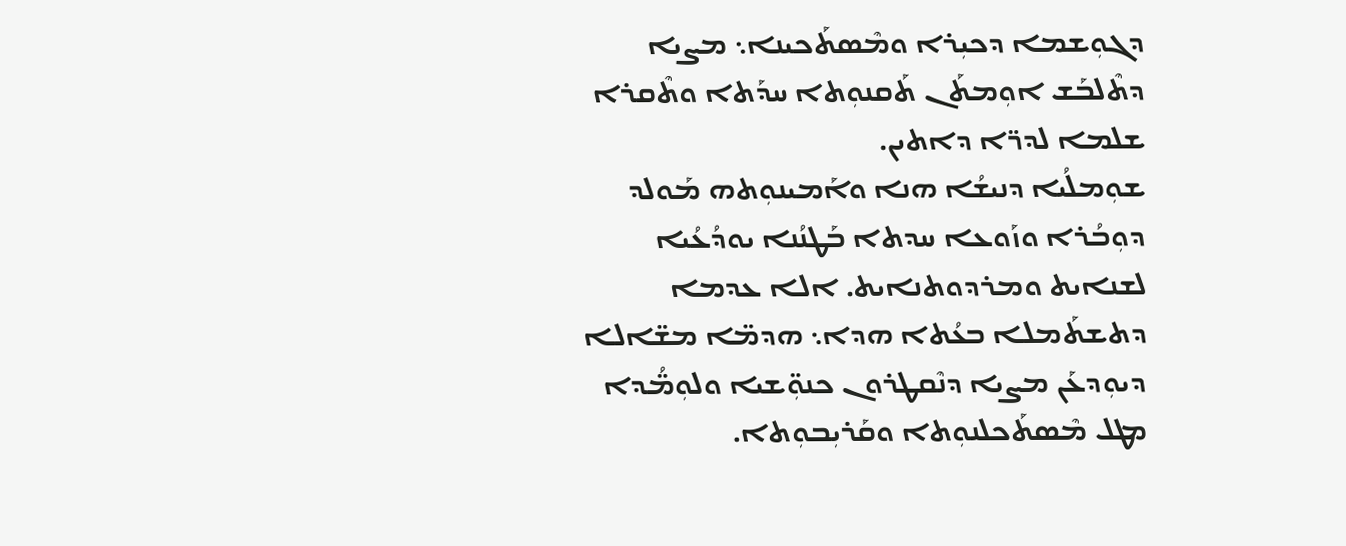ܕܓܘܼܫܡܐ ܕܟܝܼܪܐ ܘܡܶܣܬܰܟܝܢܐ܆ ܡܨܝܐ ܕܬܶܠܒܰܫ ܐܘܼܡܬܰܢ ܬܰܩܢܘܼܬܐ ܚܕܰܬܐ ܘܬܶܩܪܐ ܫܠܡܐ ܠܕܪ̈ܐ ܕܐܬܝܢ.
ܫܘܼܡܠܳܝܐ ܕܢܝܫܳܐ ܗܢܐ ܘܐܰܡܝܢܘܼܬܗ ܡܰܘܠܕ ܕܘܼܒܳܪܐ ܘܙܰܘܥܐ ܚܕܬܐ ܒܰܛܢܳܢܐ ܝܘܕܳܥܳܝܐ ܠܫܢܐܝܬ ܘܡܪܕܘܬܢܐܝܬ. ܐܠܐ ܥܕܡܐ ܕܬܫܬܰܡܠܐ ܒܥܳܬܐ ܗܕܐ܆ ܗܕܡ̈ܐ ܡܫ̈ܐܠܐ ܕܝܘܼܕܥܰܢ ܡܨܝܐ ܕܢܶܩܛܪܘܢ ܟܢܘܼ̈ܫܝܐ ܘܠܘܼܡ̈ܳܕܐ ܡܛܠ ܡܶܣܬܰܟܠܢܘܼܬܐ ܘܩܰܪܝܼܒܘܼܬܐ.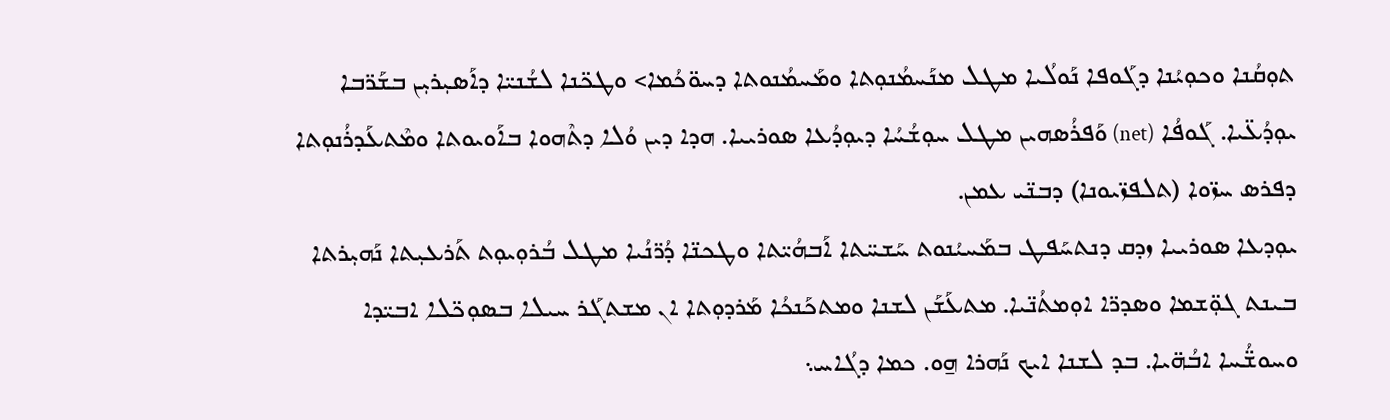ܬܘܼܩܳܢܐ ܘܟܘܼܝܳܢܐ ܕܓܰܘܦܐ ܢܰܘܠܳܝܐ ܡܛܠ ܡܢܰܚܡܳܢܘܼܬܐ ܘܡܰܚܡܳܢܘܬܐ ܕܚܘ̈ܟܳܡܐ> ܘܛܟ̈ܢܐ ܠܫܳܢܝ̈ܐ ܕܐܰܣܝܼܪܝܼܢ ܒܫܰܪ̈ܒܐ ܝܘܼܕܳܥ̈ܝܐ. ܓܰܘܦܳܐ (net) ܘܰܦܪܳܣܗܝܢ ܡܛܠ ܚܘܼܫܳܚܳܐ ܕܝܘܼܕܳܥܐ ܣܘܪܝܝܐ. ܗܕܐ ܕܝܢ ܘܳܠܐ ܕܬܶܗܘܐ ܒܐܰܘܝܘܬܐ ܘܡܶܬܥܰܕܪܳܢܘܼܬܐ ܕܦܪܣ ܚܙ̈ܘܐ (ܬܠܦܙ̈ܝܘܢܐ) ܕܒܢ̈ܝ ܥܡܢ.
ܝܘܼܕܥܐ ܣܘܪܝܝܐ ܙܕܩ ܕܢܬܚܰܦܛ ܒܡܰܚܝܳܢܘܬ ܚܰܫܚ̈ܬܐ ܐܰܒܗܳܝ̈ܬܐ ܘܛܟܢ̈ܐ ܕܳܪ̈ܢܳܝܐ ܡܛܠ ܒܳܪܘܼܝܘܼܬ ܬܰܪܥܝܼܬܐ ܢܰܗܝܼܪܬܐ ܒܝܢܬ ܓܘܼ̈ܫܡܐ ܘܣܕܪ̈ܐ ܐܘܼܡܬܳܢ̈ܝܐ. ܡܬܥܰܫܰܢ ܠܫܢܐ ܘܡܬܟܰܢܟܳܐ ܡܰܪܕܘܼܬܐ ܐܢ ܡܫܬܓܰܪ ܚܝܠܐ ܒܣܘܼܟ̈ܠܐ ܐܒܝ̈ܕܐ ܘܚܘܫ̈ܳܚܐ ܐܒܳܗ̈ܝܐ. ܒܕ ܠܫܢܐ ܐܝܟ ܢܰܗܪܐ ܗ̱ܘ. ܟܡܐ ܕܓܳܐܚ܆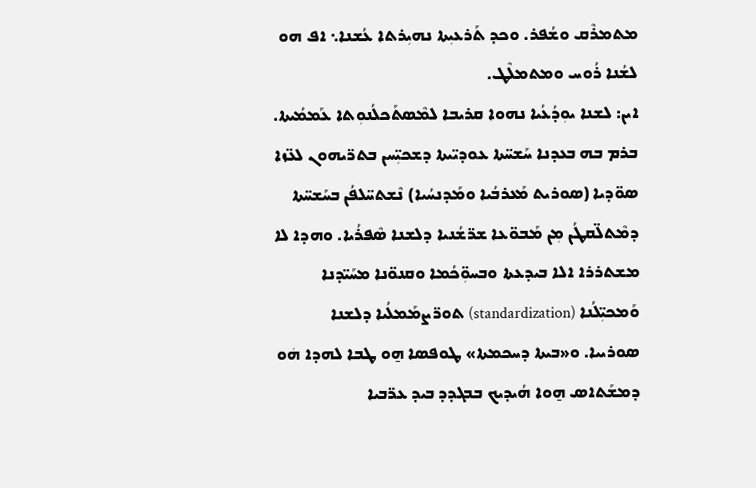ܡܬܡܪܶܩ ܘܫܳܦܪ. ܘܟܕ ܬܰܪܥܝܼܬܐ ܢܗܝܼܪܬܐ ܥܳܫܢܐ܆ ܐܦ ܗܘ ܠܫܳܢܐ ܪܳܘܚ ܘܡܬܡܠܶܛ.
ܐܝܢ: ܠܫܢܐ ܝܘܼܕܳܥܳܝܐ ܢܗܘܐ ܩܪܝܒܐ ܠܡܶܣܬܰܟܠܳܢܘܼܬܐ ܥܰܡܡܳܝܬܐ. ܒܪܡ ܒܗ ܒܥܕܢܐ ܚܰܫܚ̈ܬܐ ܥܘܕܝ̈ܝܬܐ ܕܫܟܝܼ̈ܚܢ ܒܬܪ̈ܝܗܘܢ ܠܥ̈ܙܐ ܣܘ̈ܕܝܐ (ܣܘܪܝܬ ܡܰܥܪܒܳܝܐ ܘܡܰܕܢܚܳܝܐ) ܢܶܫܬܚ̈ܠܦܳܢ ܒܚܰܫܚ̈ܬܐ ܕܡܶܬܠ̈ܩܛܳܢ ܡܼܢ ܡܰܒܘ̈ܥܐ ܫܪ̈ܫܳܢܝܐ ܕܠܫܢܐ ܣܶܦܪܳܝܐ. ܘܗܕܐ ܠܐ ܡܫܬܪܪܐ ܐܠܐ ܒܝܕܥܬܐ ܘܒܚܘܼ̈ܟܳܡܐ ܘܩܢܘ̈ܢܐ ܡܚܰܝ̈ܕܢܐ ܘܰܡܟܝܼ̈ܠܳܢܐ (standardization) ܬܘܪ̈ܨܡܰܡܠܳܝܐ ܕܠܫܢܐ ܣܘܪܝܝܐ. ܘ«ܒܝܬܐ ܕܚܟܡܬܐ» ܛܘܦܣܐ ܗ̱ܘ ܛܒܐ ܠܗܕܐ ܗܿܘ ܕܡܫܰܬܐܣ ܗ̱ܘܐ ܗܳܝܕܝܟ ܒܒܓܕܕ ܒܝܕ ܥܪ̈ܒܝܐ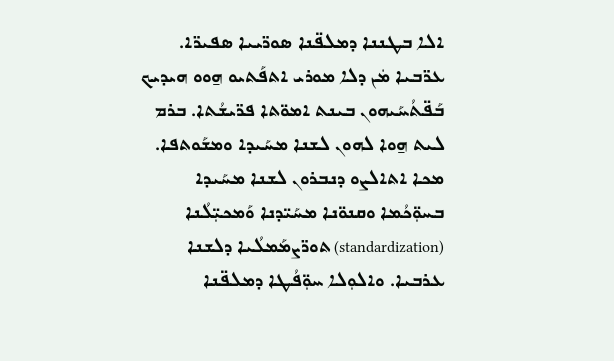ܐܠܐ ܒܛܢܢܐ ܕܡܠܦ̈ܢܐ ܣܘܪ̈ܝܝܐ ܣܦܝܪ̈ܐ. ܥܪ̈ܒܝܐ ܡܿܢ ܕܠܐ ܡܘܪܝ ܐܬܦܰܬܝܘ ܗ̱ܘܘ ܗܝܕܝܟ ܒܰܦ̈ܬܳܚܰܝܗܘܢ ܒܝܢܬ ܐܡܘ̈ܬܐ ܦܪ̈ܝܫܳܬܐ. ܒܪܡ ܠܝܬ ܗ̱ܘܐ ܠܗܘܢ ܠܫܢܐ ܡܚܰܝܕܐ ܘܡܫܰܘܬܦܐ. ܡܟܐ ܐܬܐܠܨܘ ܕܢܒܪܘܢ ܠܫܢܐ ܡܚܰܝܕܐ ܒܚܘܼ̈ܟܳܡܐ ܘܩܢܘ̈ܢܐ ܡܚܰܝ̈ܕܢܐ ܘܰܡܟܝܼ̈ܠܳܢܐ (standardization) ܬܘܪ̈ܨܡܰܡܠܳܝܐ ܕܠܫܢܐ ܥܪܒܝܐ. ܘܐܠܘܼܠܐ ܚܘܼ̈ܦܳܛܐ ܕܡܠܦ̈ܢܐ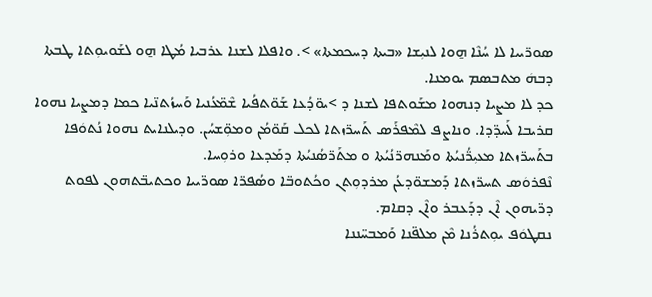ܣܘܪ̈ܝܝܐ ܠܐ ܚܳܢܶܐ ܗ̱ܘܐ ܠܢܝܼܫܐ «ܒܝܬܐ ܕܚܟܡܬܐ» >. ܘܐܦܠܐ ܠܫܢܐ ܥܪܒܝܐ ܡܳܛܐ ܗ̱ܘ ܠܫܰܘܝܘܼܬܐ ܛܒܬܐ ܕܒܗܿ ܡܬܒܣܡ ܝܘܡܢܐ.
ܟܕ ܠܐ ܡܨܝܐ ܕܢܗܘܐ ܡܫܰܘܬܦܐ ܠܫܢܐ ܕ >ܝܘ̈ܕܳܥܐ ܫܰܘ̈ܬܦܳܝܐ ܫܶܡ̈ܥܳܢܝܐ ܘܰܚܙܳܬܢ̈ܝܐ ܟܡܐ ܕܡܨܝܐ ܢܗܘܐ ܩܪܝܒܐ ܠܰܚܕ̈ܕܐ. ܘܢܐܨܦ ܠܡܶܦܪܰܣ ܬܰܚܪ̈ܙܬܐ ܠܟܠ ܩܰܘ̈ܡܳܢ ܘܡܘܼ̈ܫܚܳܢ. ܘܕܝܠܢܐܝܬ ܢܗܘܐ ܢܳܬܘܿܦܐ ܒܬܰܚܪ̈ܙܬܐ ܡܥܝܼܪ̈ܳܢܝܳܬܐ ܘܡܰܢܗܪ̈ܢܳܝܳܬܐ ܘ ܡܬܰܪ̈ܣܳܢܝܳܬܐ ܕܡܰܕܥܐ ܘܪܘܼܚܐ.
ܢܶܦܪܘܿܣ ܬܚܪ̈ܙܬܐ ܕܰܡܫܘ̈ܕܥܳܢ ܡܪܕܘܼܬܢ ܘܟܳܬܘܒ̈ܐ ܘܣܳܦܪ̈ܐ ܣܘܖ̈ܝܝܐ ܘܟܬܝܒ̈ܬܗܘܢ ܠܦܘܬ ܕܖ̈ܝܗܘܢ ܐܶܢ ܕܕܰܥܒܪ ܘܐܶܢ ܕܩܐܡ.
ܢܩܛܘܿܦ ܝܘܼܬܪܳܢܐ ܡܶܢ ܡܠܦ̈ܢܐ ܘܰܡܒܚ̈ܢܢܐ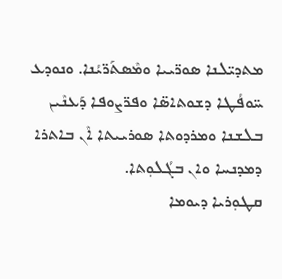ܡܬܕܝ̈ܠܢܐ ܣܘܖ̈ܝܝܐ ܘܡܶܣܬܰܖ̈ܝܳܢܐ. ܘܢܘܕܥ ܚ̈ܘܦܳܛܐ ܕܫܘܬܐܣ̈ܐ ܘܦܪ̈ܨܘܦܐ ܕܰܥܢܶܝܢ ܒܠܫܢܐ ܘܡܪܕܘܬܐ ܣܘܪܝܝܬܐ ܐܶܢ ܒܐܬܪܐ ܕܡܕܢܚܐ ܘܐܢ ܒܓܳܠܘܼܬܐ.
ܩܛܘܼܪܝܐ ܕܝܘܡܐ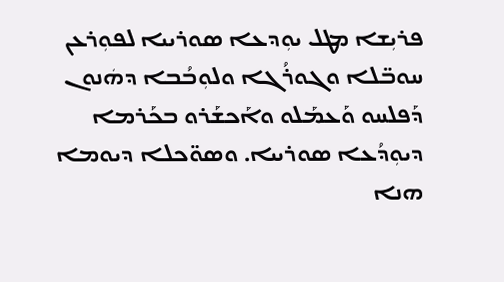ܦܪܝܼܫܐ ܡܛܠ ܝܘܼܕܥܐ ܣܘܪܝܝܐ ܠܦܘܼܪܥܢ ܚܘܒ̈ܠܐ ܘܓܘܪܳܓܐ ܘܠܘܼܒܳܒܐ ܕܗܿܢܘܢ ܕܰܦܠܚܘ ܘܰܥܡܰܠܘ ܘܐܰܟܫܰܪܘ ܒܟܰܪܡܐ ܕܝܘܼܕܳܥܐ ܣܘܪܝܝܐ. ܘܣܘ̈ܟܠܐ ܕܝܘܡܐ ܗܢܐ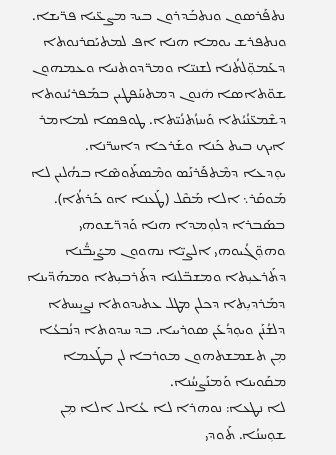ܢܬܦܰܪܣܘܢ ܘܢܬܒܰܕܪܘܢ ܒܝܕ ܡܨܥ̈ܝܐ ܦܪ̈ܝܫܐ. ܘܢܬܦܪܫ ܝܘܡܐ ܗܢܐ ܐܦ ܠܡܬܝܰܩܪܢܘܬܐ ܕܥܰܡܘܼ̈ܠܬܳܢܐ ܠܫܢܝ̈ܐ ܘܡܪ̈ܕܘܬܢܝܐ ܘܥܡܗܘܢ ܫܘ̈ܬܐܣܐ ܗܿܢܘܢ ܕܡܬܚܰܦܛܝܢ ܒܡܰܦܪܝܳܢܘܬܐ ܕܫܶܡܥ̈ܢܳܝܳܬܐ ܘܰܚܙܳܬܢܳܝ̈ܬܐ. ܛܘܦܣܐ ܠܡܐܡܪ ܐܝܟ ܒܝܬ ܟܰܢܐ ܘܫܰܪܟܐ ܕܐܚܪ̈ܢܐ.
ܝܘܼܕܥܐ ܕܡܶܬܦܰܪܢܰܣ ܘܡܶܣܬܰܘܣܶܐ ܒܗܳܠܝܢ ܠܐ ܡܰܘܩܰܪ܆ ܐܠܐ ܡܰܩܶܠ (ܛܰܥܢܐ ܐܘ ܟܰܪܬܳܐ).
ܒܣܰܒܪܐ ܕܠܘܼܡܕܐ ܗܢܐ ܘܰܕܪ̈ܫܘܗܝ ܘܗܘܼ̈ܓܳܝܘܗܝ ܐܠܨܝ̈ܐ ܢܗܘܘܢ ܡܨܰܝܒ̈ܳܢܐ ܕܬܰܪܥܝܼܬܐ ܘܡܫܒ̈ܠܢܐ ܕܬܰܪܒܝܼܬܐ ܘܡܗܰܕ̈ܝܢܐ ܕܡܰܪܕܝܼܬܐ ܕܟܠܢ ܡܛܠ ܥܬܝܕܘܬܐ ܢܨܝܼܚܬܐ ܕܠܫܳܢܰܢ ܘܝܘܼܕܳܥܰܢ ܣܘܪܝܝܐ. ܒܕ ܚܕܘܬܐ ܕܢܳܒܥܳܐ ܡܼܢ ܬܫܡܫܬܗܘܢ ܡܘܪܒܐ ܠܢ ܒܛܰܥܡܐ ܡܩܰܘܝܢܐ ܘܰܡܢܰܨܚܳܢܐ.
ܠܐ ܢܛܥܐ: ܢܘܗܪܐ ܠܐ ܥܳܐܠ ܐܠܐ ܡܼܢ ܫܘܼܚܢܳܐ. ܬܰܘܕܝ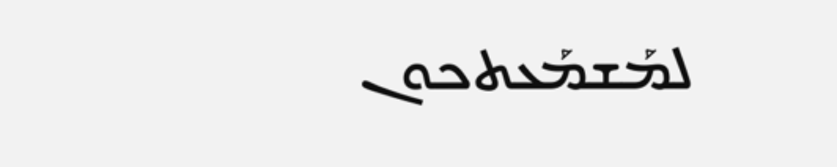ܠܡܰܫܡܰܥܬܟܘܢ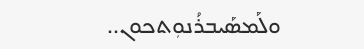ܘܠܰܡܣܰܝܒܪܳܢܘܼܬܟܘܢ..